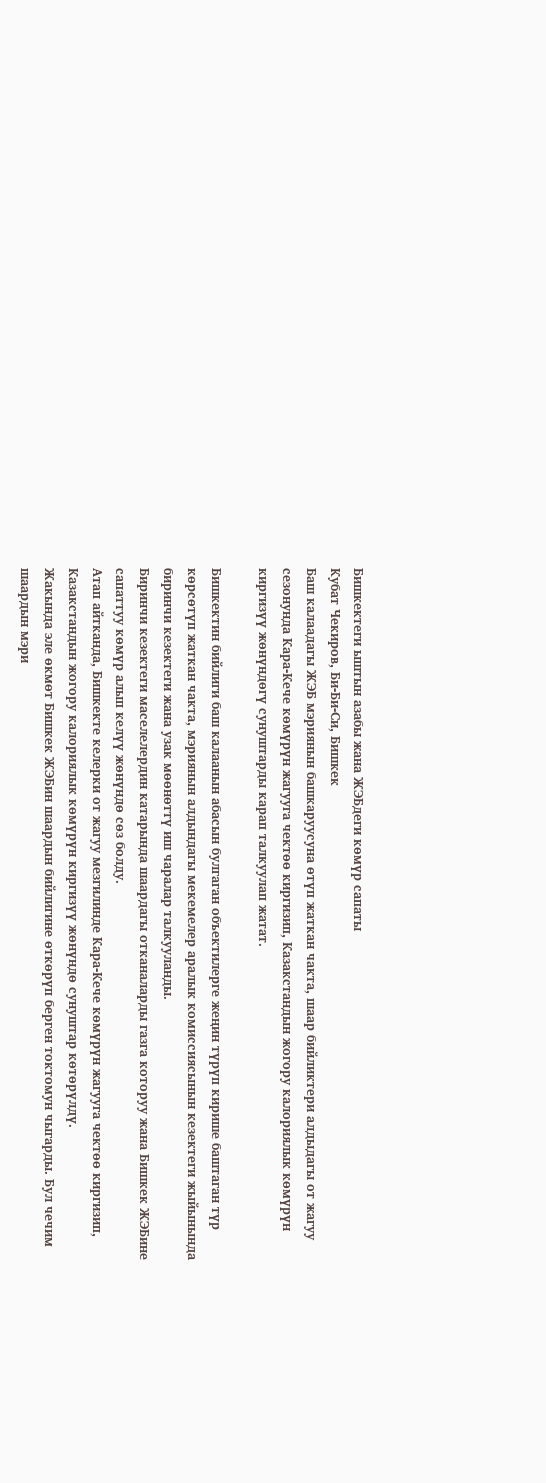Бишкектеги ыштын азабы жана ЖЭБдеги көмүр сапаты
Кубат Чекиров, Би-Би-Си, Бишкек
Баш калаадагы ЖЭБ мэриянын башкаруусуна өтүп жаткан чакта, шаар бийликтери алдыдагы от жагуу сезонунда Кара-Кече көмүрүн жагууга чектөө киргизип, Казакстандын жогору калориялык көмүрүн киргизүү жөнүндөгү сунуштарды карап талкуулап жатат.

Бишкектин бийлиги баш калаанын абасын булгаган объектилерге жеңин түрүп кирише баштаган түр көрсөтүп жаткан чакта, мэриянын алдындагы мекемелер аралык комиссиясынын кезектеги жыйынында биринчи кезектеги жана узак мөөнөттү иш чаралар талкууланды.
Биринчи кезектеги маселелердин катарында шаардагы отканаларды газга которуу жана Бишкек ЖЭБине сапаттуу көмүр алып келүү жөнүндө сөз болду.
Атап айтканда, Бишкекте келерки от жагуу мезгилинде Кара-Кече көмүрүн жагууга чектөө киргизип, Казакстандын жогору калориялык көмүрүн киргизүү жөнүндө сунуштар көтөрүлдү.
Жакында эле өкмөт Бишкек ЖЭБин шаардын бийлигине өткөрүп берген токтомун чыгарды. Бул чечим шаардын мэри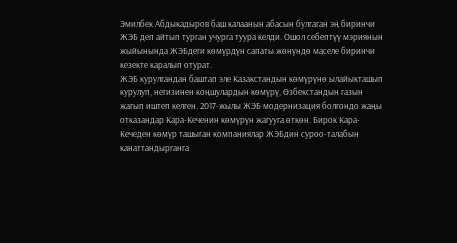Эмилбек Абдыкадыров баш калаанын абасын булгаган эң биринчи ЖЭБ деп айтып турган учурга туура келди. Ошол себептүү мэриянын жыйынында ЖЭБдеги көмүрдүн сапаты жөнүндө маселе биринчи кезекте каралып отурат.
ЖЭБ курулгандан баштап эле Казакстандын көмүрүнө ылайыкташып курулуп, негизинен коңшулардын көмүрү, Өзбекстандын газын жагып иштеп келген. 2017-жылы ЖЭБ модернизация болгондо жаңы отказандар Кара-Кеченин көмүрүн жагууга өткөн. Бирок Кара-Кечеден көмүр ташыган компаниялар ЖЭБдин суроо-талабын канаттандырганга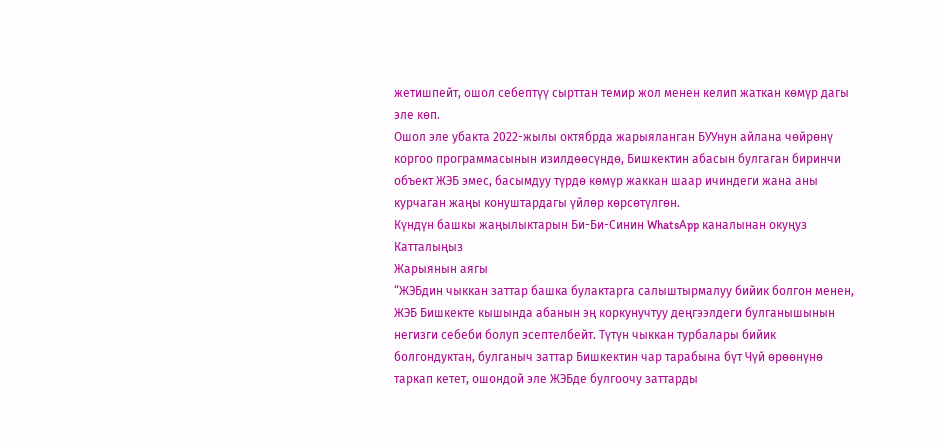жетишпейт, ошол себептүү сырттан темир жол менен келип жаткан көмүр дагы эле көп.
Ошол эле убакта 2022-жылы октябрда жарыяланган БУУнун айлана чөйрөнү коргоо программасынын изилдөөсүндө, Бишкектин абасын булгаган биринчи объект ЖЭБ эмес, басымдуу түрдө көмүр жаккан шаар ичиндеги жана аны курчаган жаңы конуштардагы үйлөр көрсөтүлгөн.
Күндүн башкы жаңылыктарын Би-Би-Синин WhatsApp каналынан окуңуз
Катталыңыз
Жарыянын аягы
“ЖЭБдин чыккан заттар башка булактарга салыштырмалуу бийик болгон менен, ЖЭБ Бишкекте кышында абанын эң коркунучтуу деңгээлдеги булганышынын негизги себеби болуп эсептелбейт. Түтүн чыккан турбалары бийик болгондуктан, булганыч заттар Бишкектин чар тарабына бүт Чүй өрөөнүнө таркап кетет, ошондой эле ЖЭБде булгоочу заттарды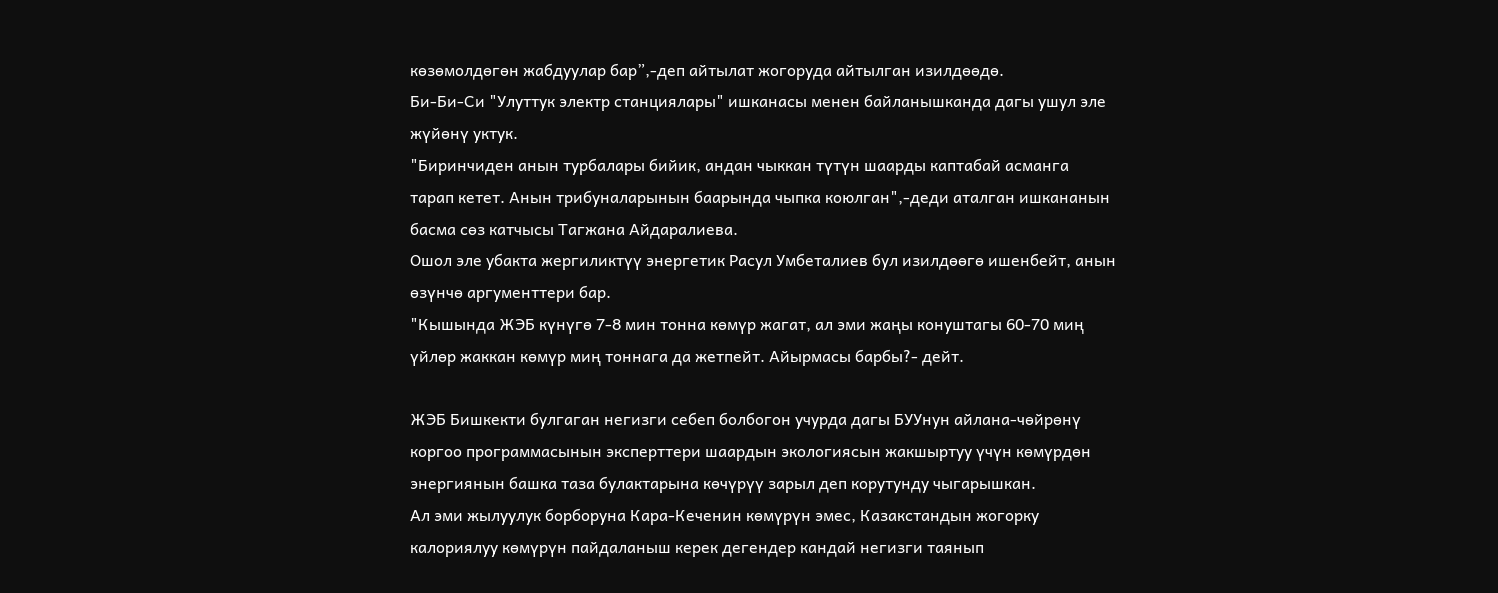көзөмолдөгөн жабдуулар бар”,-деп айтылат жогоруда айтылган изилдөөдө.
Би-Би-Си "Улуттук электр станциялары" ишканасы менен байланышканда дагы ушул эле жүйөнү уктук.
"Биринчиден анын турбалары бийик, андан чыккан түтүн шаарды каптабай асманга тарап кетет. Анын трибуналарынын баарында чыпка коюлган",-деди аталган ишкананын басма сөз катчысы Тагжана Айдаралиева.
Ошол эле убакта жергиликтүү энергетик Расул Умбеталиев бул изилдөөгө ишенбейт, анын өзүнчө аргументтери бар.
"Кышында ЖЭБ күнүгө 7-8 мин тонна көмүр жагат, ал эми жаңы конуштагы 60-70 миң үйлөр жаккан көмүр миң тоннага да жетпейт. Айырмасы барбы?- дейт.

ЖЭБ Бишкекти булгаган негизги себеп болбогон учурда дагы БУУнун айлана-чөйрөнү коргоо программасынын эксперттери шаардын экологиясын жакшыртуу үчүн көмүрдөн энергиянын башка таза булактарына көчүрүү зарыл деп корутунду чыгарышкан.
Ал эми жылуулук борборуна Кара-Кеченин көмүрүн эмес, Казакстандын жогорку калориялуу көмүрүн пайдаланыш керек дегендер кандай негизги таянып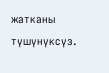жатканы түшүнүксүз.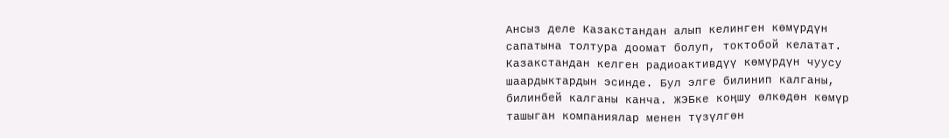Ансыз деле Казакстандан алып келинген көмүрдүн сапатына толтура доомат болуп, токтобой келатат. Казакстандан келген радиоактивдүү көмүрдүн чуусу шаардыктардын эсинде. Бул элге билинип калганы, билинбей калганы канча. ЖЭБке коңшу өлкөдөн көмүр ташыган компаниялар менен түзүлгөн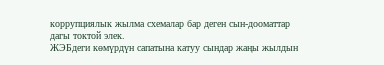коррупциялык жылма схемалар бар деген сын-дооматтар дагы токтой элек.
ЖЭБдеги көмүрдүн сапатына катуу сындар жаңы жылдын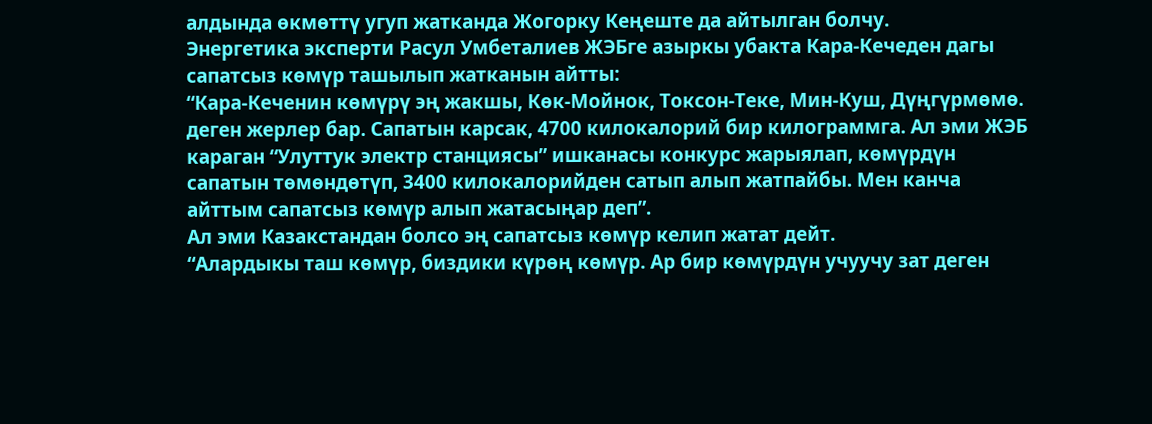алдында өкмөттү угуп жатканда Жогорку Кеңеште да айтылган болчу.
Энергетика эксперти Расул Умбеталиев ЖЭБге азыркы убакта Кара-Кечеден дагы сапатсыз көмүр ташылып жатканын айтты:
“Кара-Кеченин көмүрү эң жакшы, Көк-Мойнок, Токсон-Теке, Мин-Куш, Дүңгүрмөмө. деген жерлер бар. Сапатын карсак, 4700 килокалорий бир килограммга. Ал эми ЖЭБ караган “Улуттук электр станциясы” ишканасы конкурс жарыялап, көмүрдүн сапатын төмөндөтүп, 3400 килокалорийден сатып алып жатпайбы. Мен канча айттым сапатсыз көмүр алып жатасыңар деп”.
Ал эми Казакстандан болсо эң сапатсыз көмүр келип жатат дейт.
“Алардыкы таш көмүр, биздики күрөң көмүр. Ар бир көмүрдүн учуучу зат деген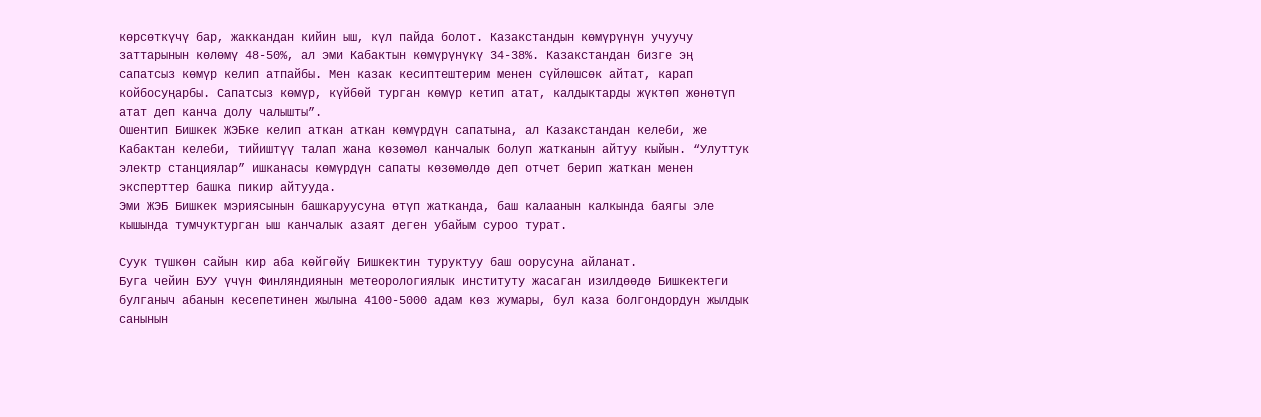көрсөткүчү бар, жаккандан кийин ыш, күл пайда болот. Казакстандын көмүрүнүн учуучу заттарынын көлөмү 48-50%, ал эми Кабактын көмүрүнүкү 34-38%. Казакстандан бизге эң сапатсыз көмүр келип атпайбы. Мен казак кесиптештерим менен сүйлөшсөк айтат, карап койбосуңарбы. Сапатсыз көмүр, күйбөй турган көмүр кетип атат, калдыктарды жүктөп жөнөтүп атат деп канча долу чалышты”.
Ошентип Бишкек ЖЭБке келип аткан аткан көмүрдүн сапатына, ал Казакстандан келеби, же Кабактан келеби, тийиштүү талап жана көзөмөл канчалык болуп жатканын айтуу кыйын. “Улуттук электр станциялар” ишканасы көмүрдүн сапаты көзөмөлдө деп отчет берип жаткан менен эксперттер башка пикир айтууда.
Эми ЖЭБ Бишкек мэриясынын башкаруусуна өтүп жатканда, баш калаанын калкында баягы эле кышында тумчуктурган ыш канчалык азаят деген убайым суроо турат.

Суук түшкөн сайын кир аба көйгөйү Бишкектин туруктуу баш оорусуна айланат.
Буга чейин БУУ үчүн Финляндиянын метеорологиялык институту жасаган изилдөөдө Бишкектеги булганыч абанын кесепетинен жылына 4100-5000 адам көз жумары, бул каза болгондордун жылдык санынын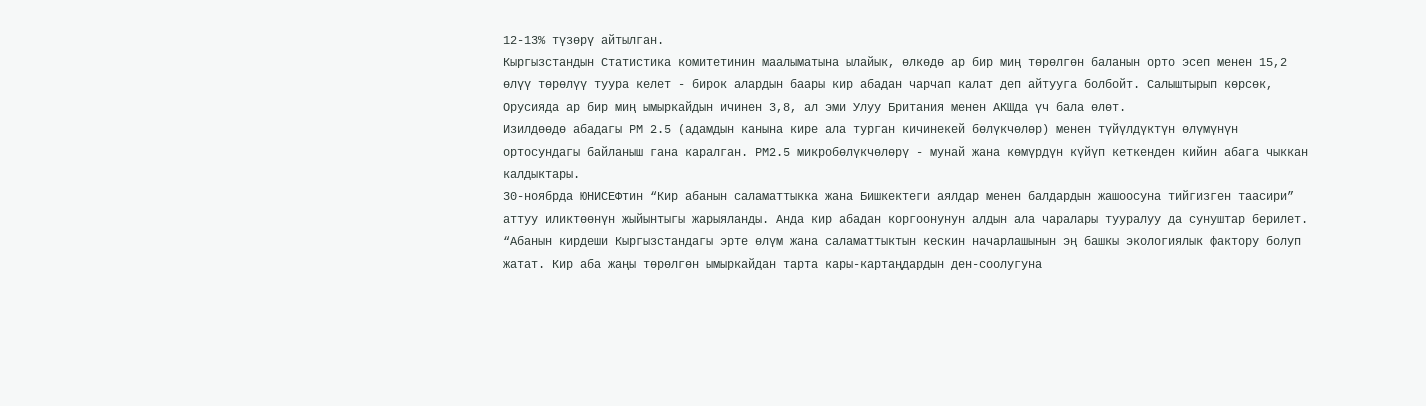12-13% түзөрү айтылган.
Кыргызстандын Статистика комитетинин маалыматына ылайык, өлкөдө ар бир миң төрөлгөн баланын орто эсеп менен 15,2 өлүү төрөлүү туура келет - бирок алардын баары кир абадан чарчап калат деп айтууга болбойт. Салыштырып көрсөк, Орусияда ар бир миң ымыркайдын ичинен 3,8, ал эми Улуу Британия менен АКШда үч бала өлөт.
Изилдөөдө абадагы PM 2.5 (адамдын канына кире ала турган кичинекей бөлүкчөлөр) менен түйүлдүктүн өлүмүнүн ортосундагы байланыш гана каралган. PM2.5 микробөлүкчөлөрү - мунай жана көмүрдүн күйүп кеткенден кийин абага чыккан калдыктары.
30-ноябрда ЮНИСЕФтин “Кир абанын саламаттыкка жана Бишкектеги аялдар менен балдардын жашоосуна тийгизген таасири” аттуу иликтөөнүн жыйынтыгы жарыяланды. Анда кир абадан коргоонунун алдын ала чаралары тууралуу да сунуштар берилет.
“Абанын кирдеши Кыргызстандагы эрте өлүм жана саламаттыктын кескин начарлашынын эң башкы экологиялык фактору болуп жатат. Кир аба жаңы төрөлгөн ымыркайдан тарта кары-картаңдардын ден-соолугуна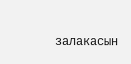залакасын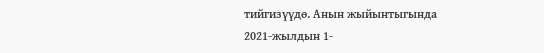тийгизүүдө. Анын жыйынтыгында 2021-жылдын 1-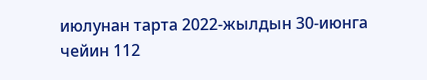июлунан тарта 2022-жылдын 30-июнга чейин 112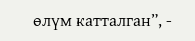өлүм катталган”, -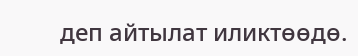деп айтылат иликтөөдө.